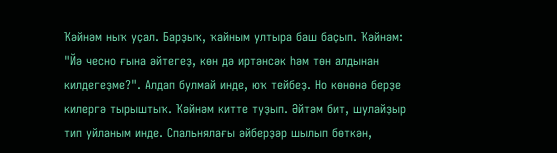Ҡәйнәм ныҡ уҫал. Барҙыҡ, ҡайным ултыра баш баҫып. Ҡәйнәм: "Йә чесно ғына әйтегеҙ, көн дә иртәнсәк һәм төн алдынан килдегеҙме?". Алдап булмай инде, юҡ тейбеҙ. Но көнөнә берҙе килергә тырыштыҡ. Ҡәйнәм китте туҙып. Әйтәм бит, шулайҙыр тип уйланым инде. Спальнялағы әйберҙәр шылып бөткән,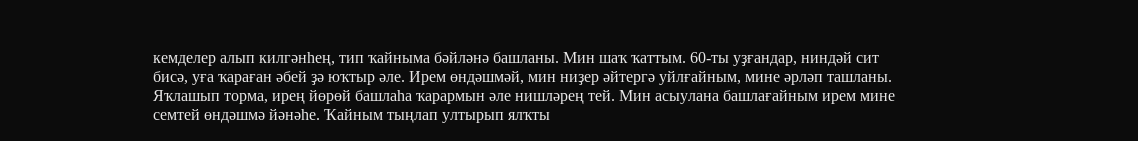кемделер алып килгәнһең, тип ҡайныма бәйләнә башланы. Мин шаҡ ҡаттым. 60-ты уҙғандар, ниндәй сит бисә, уға ҡараған әбей ҙә юҡтыр әле. Ирем өндәшмәй, мин ниҙер әйтергә уйлғайным, мине әрләп ташланы. Яҡлашып торма, ирең йөрөй башлаһа ҡарармын әле нишләрең тей. Мин асыулана башлағайным ирем мине семтей өндәшмә йәнәһе. Ҡайным тыңлап ултырып ялҡты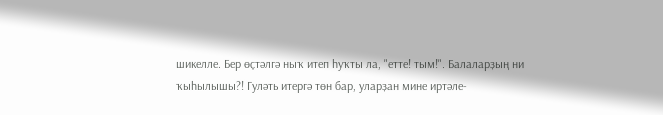шикелле. Бер өҫтәлгә ныҡ итеп һуҡты ла, "етте! тым!". Балаларҙың ни ҡыһылышы?! Гуләть итергә төн бар, уларҙан мине иртәле-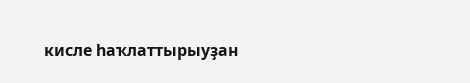кисле һаҡлаттырыуҙан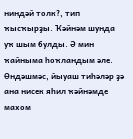ниндәй толк?, тип ҡысҡырҙы. Ҡәйнәм шунда уҡ шым булды. Ә мин ҡайныма һоҡландым әле. Өндәшмәс, йыуаш тиһәләр ҙә ана нисек яһил ҡәйнәмде махом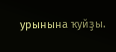урынына ҡуйҙы.